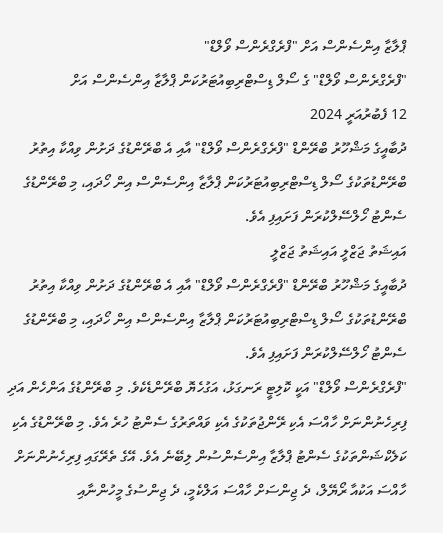ޕްލާޒާ އިންސެންސް އަށް "ފްރެގްރެންސް ވޯލްޑް"
"ފްރެގްރެންސް ވޯލްޑް" ގެ ސޯލް ޑިސްޓްރިބިއުޓަރުކަން ޕްލާޒާ އިންސެންސް އަށް
12 ފެބުރުއަރީ 2024
ދުބާއީގެ މަޝްހޫރު ބްރޭންޑް "ފްރެގްރެންސް ވޯލްޑް" އާއި އެ ބްރޭންޑުގެ ދަށުން ވިއްކާ އިތުރު ބްރޭންޑުތަކުގެ ސޯލް ޑިސްޓްރިބިއުޓަރުކަން ޕްލާޒާ އިންސެންސް އިން ހޯދައި، މި ބްރޭންޑުގެ ސެންޓު ހޯލްސޭލްކުރަން ފަށައިފި އެވެ.
އައިޝަތު ޖަޒްލީ އައިޝަތު ޖަޒްލީ
ދުބާއީގެ މަޝްހޫރު ބްރޭންޑް "ފްރެގްރެންސް ވޯލްޑް" އާއި އެ ބްރޭންޑުގެ ދަށުން ވިއްކާ އިތުރު ބްރޭންޑުތަކުގެ ސޯލް ޑިސްޓްރިބިއުޓަރުކަން ޕްލާޒާ އިންސެންސް އިން ހޯދައި، މި ބްރޭންޑުގެ ސެންޓު ހޯލްސޭލްކުރަން ފަށައިފި އެވެ.
"ފްރެގްރެންސް ވޯލްޑް" އަކީ ކޮލިޓީ ރަނގަޅު، އަގުހެޔޮ ބްރޭންޑެކެވެ. މި ބްރޭންޑުގެ އަންހެން އަދި ފިރިހެނުންނަށް ހާއްސަ އެކި ރޭންޖުތަކުގެ އެކި ވައްތަރުގެ ސެންޓު ހުރެ އެވެ. މި ބްރޭންޑުގެ އެކި ކަލެކްޝަންތަކުގެ ސެންޓު ޕްލާޒާ އިންސެންސުން ލިބޭނެ އެވެ. އޭގެ ތެރޭގައި ފިރިހެނުންނަށް ހާއްސަ އަކުއާ ރޯޔޭލް، ދެ ޖިންސަށް ހާއްސަ އަލްކެމީ، ދެ ޖިންސުގެ މީހުންނާއި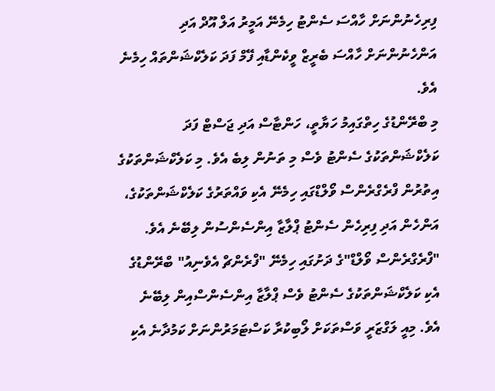ފިރިހެނުންނަށް ހާއްސަ ސެންޓު ހިމެނޭ އަމީރު އަލް އޫދް އަދި އަންހެނުންނަށް ހާއްސަ ބެރީޒް ވީކެންޑާއި ފޭމް ފަދަ ކަލެކްޝަންތައް ހިމެނެ އެވެ.
މި ބްރޭންޑުގެ ހިތްގައިމު ހަޔާތީ، ހަންޓާސް އަދި ޖަސްޓް ފަދަ ކަލެކްޝަންތަކުގެ ސެންޓު ވެސް މި ތަނުން ލިބެ އެވެ. މި ކަލެކްޝަންތަކުގެ އިތުރުން ފްރެގްރެންސް ވޯލްޑްގައި ހިމެނޭ އެކި ވައްތަރުގެ ކަލެކްޝަންތަކުގެ، އަންހެން އަދި ފިރިހެން ސެންޓު ޕްލާޒާ އިންސެންސުން ލިބޭނެ އެވެ.
"ފްރެގްރެންސް ވޯލްޑް"ގެ ދަށުގައި ހިމެނޭ "ފްރެންޗް އެވެނިއު" ބްރޭންޑުގެ އެކި ކަލެކްޝަންތަކުގެ ސެންޓު ވެސް ޕްލާޒާ އިންސެންސްއިން ލިބޭނެ އެވެ. މިއީ ލަގްޒަރީ ވަސްތަކަށް ލޯބިކުރާ ކަސްޓަމަރުންނަށް ކަމުދާނެ އެކި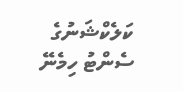ކަލެކްޝަނުގެ ސެންޓު ހިމެނޭ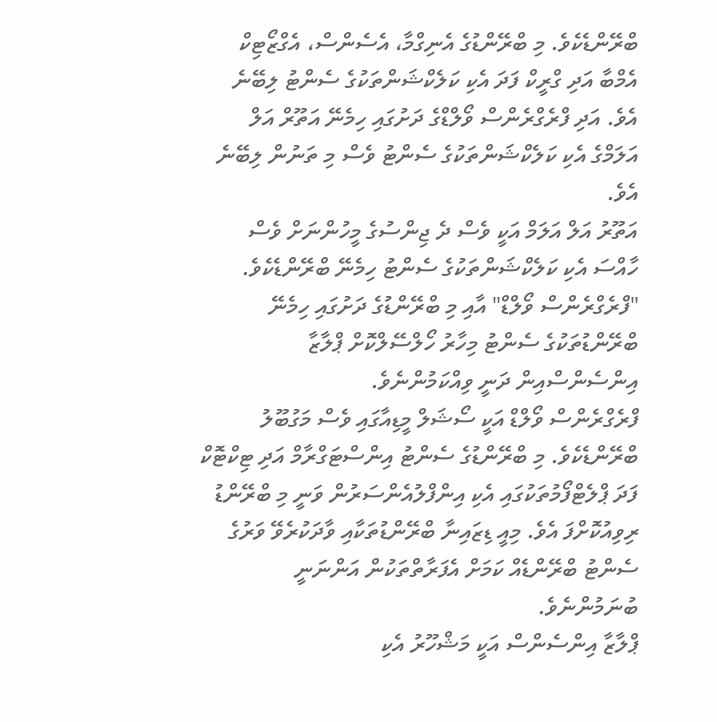ބްރޭންޑެކެވެ. މި ބްރޭންޑުގެ އެނިގްމާ، އެސެންސް، އެގްޒޯޓިކް އެމްބާ އަދި ގްރީކް ފަދަ އެކި ކަލެކްޝަންތަކުގެ ސެންޓު ލިބޭނެ އެވެ. އަދި ފްރެގްރެންސް ވޯލްޑްގެ ދަށުގައި ހިމެނޭ އަތޫރް އަލް އަލަމްގެ އެކި ކަލެކްޝަންތަކުގެ ސެންޓު ވެސް މި ތަނުން ލިބޭނެ އެވެ.
އަތޫރު އަލް އަލަމް އަކީ ވެސް ދެ ޖިންސުގެ މީހުންނަށް ވެސް ހާއްސަ އެކި ކަލެކްޝަންތަކުގެ ސެންޓު ހިމެނޭ ބްރޭންޑެކެވެ. "ފްރެގްރެންސް ވޯލްޑް" އާއި މި ބްރޭންޑުގެ ދަށުގައި ހިމެނޭ ބްރޭންޑުތަކުގެ ސެންޓު މިހާރު ހޯލްސޭލްކޮށް ޕްލާޒާ އިންސެންސްއިން ދަނީ ވިއްކަމުންނެވެ.
ފްރެގްރެންސް ވޯލްޑް އަކީ ސޯޝަލް މީޑިއާގައި ވެސް މަގުބޫލު ބްރޭންޑެކެވެ. މި ބްރޭންޑުގެ ސެންޓު އިންސްޓަގްރާމް އަދި ޓިކްޓޮކް ފަދަ ޕްލެޓްފޯމުތަކުގައި އެކި އިންފްލުއެންސަރުން ވަނީ މި ބްރޭންޑު ރިވިއުކޮށްފަ އެވެ. މިއީ ޑިޒައިނާ ބްރޭންޑުތަކާއި ވާދަކުރެވޭ ވަރުގެ ސެންޓު ބްރޭންޑެއް ކަމަށް އެފަރާތްތަކުން އަންނަނީ ބުނަމުންނެވެ.
ޕްލާޒާ އިންސެންސް އަކީ މަޝްހޫރު އެކި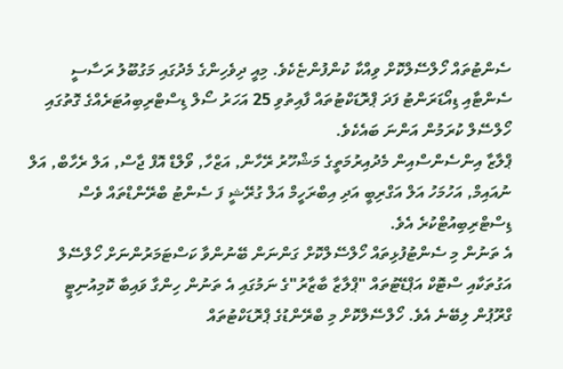ސެންޓުތައް ހޯލްސޭލްކޮށް ވިއްކާ ކުންފުންޏެކެވެ. މިއީ ދިވެހިންގެ މެދުގައި މަގުބޫލު ރަސާސީ ސެންޓާއި ޑިއޯޑަރަންޓު ފަދަ ޕްރޮޑަކްޓުތައް ފާއިތުވި 25 އަހަރު ސޯލް ޑިސްޓްރިބިއުޓަރެއްގެ ގޮތުގައި ހޯލްސޭލް ކުރަމުން އަންނަ ބައެކެވެ.
ޕްލާޒާ އިންސެންސްއިން މެދުއިރުމަތީގެ މަޝްހޫރު ރޭހާން, އަޒްހާ, ވޯލްޑް އޮފް ޖާސް, އަލް ރެހާބް, އަލް ނުއައިމް, އަހުމަހު އަލް އަގްރިބީ އަދި އިބްރަހީމް އަލް ގުރޭޝީ ފަ ސެންޓު ބްރޭންޑްތައް ވެސް ޑިސްޓްރިބިއުޓްކުރެ އެވެ.
އެ ތަނުން މި ސެންޓުފުޅިތައް ހޯލްސޭލްކޮށް ގަންނަން ބޭނުންވާ ކަސްޓަމަރުންނަށް ހޯލްސޭލް އަގުތަކާއި ސްޓޮކް އަޕްޑޭޓުތައް "ޕްލާޒާ ބާޒާރު"ގެ ނަމުގައި އެ ތަނުން ހިންގާ ވައިބާ ކޮމިއުނިޓީ ގްރޫޕުން ލިބޭނެ އެވެ. ހޯލްސޭލްކޮށް މި ބްރޭންޑުގެ ޕްރޮޑަކްޓުތައް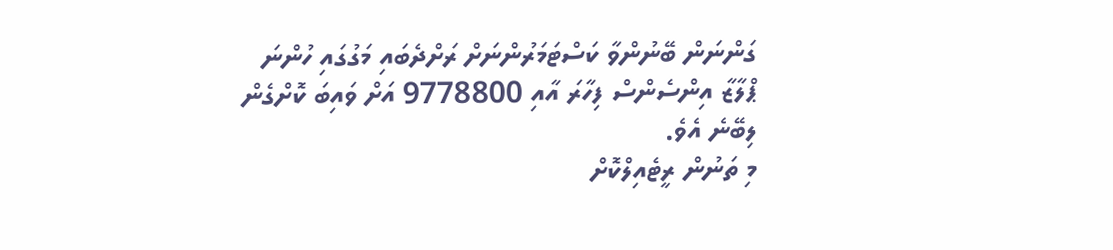ގަންނަން ބޭނުންވާ ކަސްޓަމަރުންނަށް ރަށްދެބައި މަގުގައި ހުންނަ ޕްލާޒާ އިންސެންސް ފިހާރަ އާއި 9778800 އަށް ވައިބަ ކޮށްގެން ލިބޭނެ އެވެ.
މި ތަނުން ރީޓެއިލްކޮށް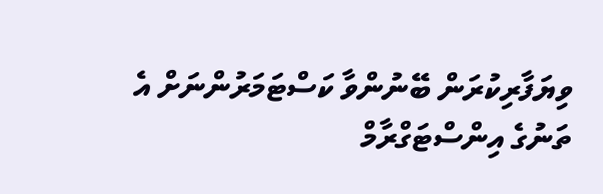ވިޔަފާރިކުރަން ބޭނުންވާ ކަސްޓަމަރުންނަށް އެ ތަނުގެ އިންސްޓަގްރާމް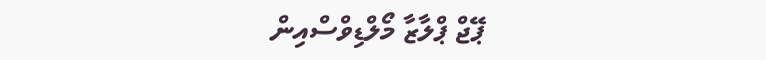ޕޭޖް ޕްލާޒާ މޯލްޑިވްސްއިން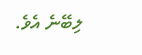ލިބޭނެ އެވެ.